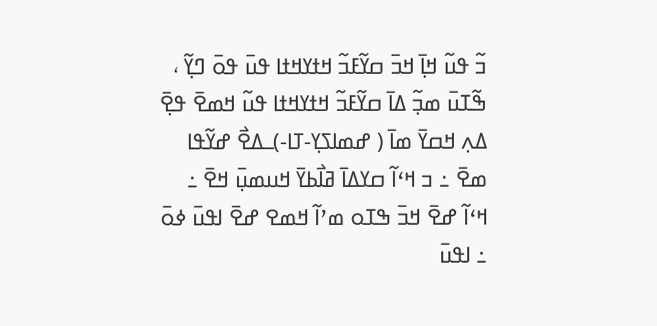ߏ߬ ߟߎ߬ ߞߊ߲߫ ߞߏ߫ ߛߌ߬ߓߏ߬ ߞߙߌߞߙߊ ߟߎ߫ ߟߋ߫ ߣߌ߲߬ ، ߒ߬ߠߎ߫ ߘߏ߲߬ ߡߊ߫ ߛߌ߬ߓߏ߬ ߞߙߌߞߙߊ ߟߎ߬ ߞߘߐ߫ ߟߐ߲߫
ߡߍ߲ ߞߛߌ߫ ߘߊ߫ ( ߝߘߊߖߌ߲-ߠߊ-)ߺߡߐ߯ ߝߌ߬ߟߊ ߘߐ߫ ߸ ߏ ߞߵߊ߬ ߛߌߡߊ߫ ߥߊ߯ߕߌ߫ ߞߎߘߎ߲߫ ߞߐ߫ ߸ ߞߵߊ߬ ߝߐ߫ ߞߏ߫ ߒߠߋ ߘߴߊ߬ ߞߘߐ ߝߐ߫ ߊߟߎ߫ ߦߋ߫ ߸ ߊߟߎ߫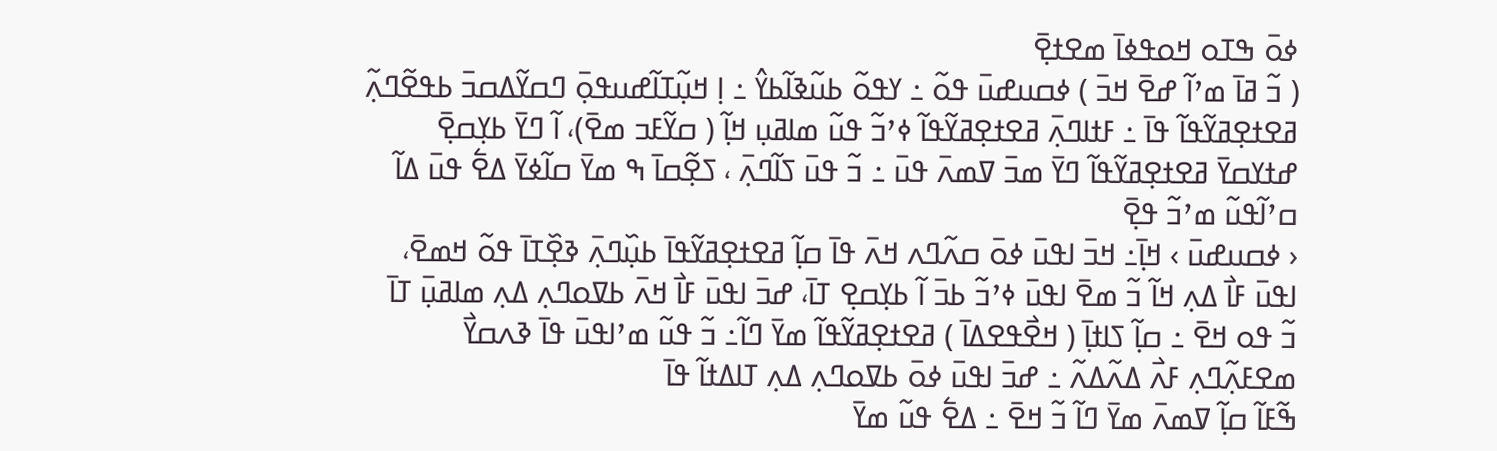ߦߋ߫ ߒߠߋ ߞߋߟߦߊ߫ ߘߐߙߐ߲߫
( ߏ߬ ߥߊ߫ ߘߴߊ߬ ߝߐ߫ ߞߏ߫ ) ߦߛߎߝߎ߫ ߟߋ߬ ߸ ߌߟߋ߬ ߕߎ߬ߢߊ߬ߕߌ߮ ߸ ߊ߲ ߞߎ߲߬ߠߊ߬ߝߎߟߋ߲߫ ߣߛߌ߬ߡߛߏ߫ ߕߟߐ߬ߣߍ߲߬ ߥߐߙߐ߲ߥߌ߬ߟߊ߬ ߟߊ߫ ߸ ߓߙߊߣߍ߲߫ ߥߐߙߐ߲ߥߌ߬ߟߊ߬ ߦߴߏ߬ ߟߎ߬ ߘߊߥߎ߲ ߞߊ߲߬ ( ߛߌ߬ߓߏ ߘߐ߫)، ߊ߬ ߣߌ߫ ߕߌ߲ߛߐ߲߫ ߝߙߌߛߌ߫ ߥߐߙߐ߲ߥߌ߬ߟߊ߬ ߣߌ߫ ߘߏ߫ ߜߘߍ߫ ߟߎ߫ ߸ ߏ߬ ߟߎ߫ ߖߊ߬ߣߍ߲߫ ، ߖߐ߲߬ߛߊ߫ ߒ ߘߌ߫ ߛߊ߬ߦߌ߫ ߡߐ߱ ߟߎ߫ ߡߊ߬ ߛߴߊ߬ߟߎ߬ ߘߴߏ߬ ߟߐ߲߫
‹ ߦߛߎߝߎ߫ › ߞߊ߲߫߸ ߞߏ߫ ߊߟߎ߫ ߦߋ߫ ߛߍ߬ߣߍ ߞߍ߫ ߟߊ߫ ߛߊ߲߬ ߥߐߙߐ߲ߥߌ߬ߟߊ߫ ߕߎ߲߰ߣߍ߲߫ ߢߐ߲߰ߠߊ߫ ߟߋ߬ ߞߘߐ߫، ߊߟߎ߫ ߓߊ߯ ߡߍ߲ ߞߊ߬ ߏ߬ ߘߐ߫ ߊߟߎ߫ ߦߴߏ߬ ߕߏ߫ ߊ߬ ߕߌ߲ߛߐ߲ ߠߊ߫، ߝߏ߫ ߊߟߎ߫ ߓߊ߯ ߞߍ߫ ߕߜߋߣߍ߲ ߡߍ߲ ߘߊߥߎ߲߫ ߠߊ߫
ߏ߬ ߟߋ ߞߐ߫ ߸ ߛߊ߲߬ ߖߊߙߊ߲߫ ( ߞߐ߯ߟߐߡߊ߫ ) ߥߐߙߐ߲ߥߌ߬ߟߊ߬ ߘߌ߫ ߣߊ߬߸ ߏ߬ ߟߎ߬ ߘߴߊߟߎ߫ ߟߊ߫ ߢߍߛߌ߯ ߘߐߓߍ߲߬ߣߍ߲ ߓߍ߯ ߡߍ߬ߡߍ߬ ߸ ߝߏ߫ ߊߟߎ߫ ߦߋ߫ ߕߜߋߣߍ߲ ߡߍ߲ ߠߊߡߙߊ߬ ߟߊ߫
ߒ߬ߓߊ߬ ߛߊ߲߬ ߜߘߍ߫ ߘߌ߫ ߣߊ߬ ߏ߬ ߞߐ߫ ߸ ߡߐ߱ ߟߎ߬ ߘߌ߫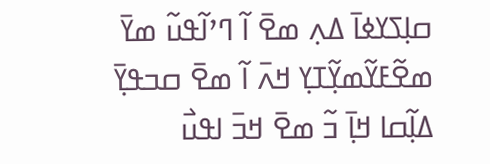ߛߊ߲ߖߌߦߊ߫ ߡߍ߲ ߘߐ߫ ߊ߬ ߣߴߊ߬ߟߎ߬ ߘߌ߫ ߘߐ߬ߓߌ߬ߘߌ߲߬ߠߌ߲ ߞߍ߫ ߊ߬ ߘߐ߫ ߛߏߟߌ߲߫
ߡߊ߲߬ߛߊ ߞߊ߲߫ ߏ߬ ߘߐ߫ ߞߏ߫ ߊߟߎ߯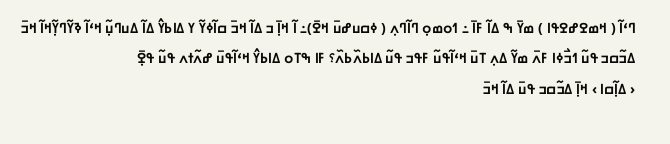ߣߵߊ߬ ( ߞߘߐߝߐߟߊ ) ߘߌ߫ ߒ ߡߊ߬ ߓߊ߫ ߸ ߗߋߘߋ߲ ߣߊ߬ߣߍ߲ ( ߦߛߎߝߎ߫ ߞߐ߫)߸ ߊ߬ ߞߊ߲߫ ߏ ߡߊ߬ ߞߏ߫ ߛߊ߬ߦߌ߬ ߌ ߡߊߕߌ߮ ߡߊ߬ ߡߎߣߎ߲߬ ߞߵߊ߬ ߢߌ߬ߣߌ߲߬ߞߊ߬ ߞߏ߫ ߡߏ߬ߛߏ ߟߎ߬ ߗߏ߯ߦߊ ߓߍ߫ ߘߌ߬ ߡߍ߲ ߠߎ߫ ߞߵߊ߬ߟߎ߬ ߓߟߏ ߟߎ߬ ߡߊߕߍ߰ߕߍ߰؟ ߓߊ ߒߠߋ ߡߊߕߌ߮ ߞߵߊ߬ߟߎ߫ ߝߍ߬ߙߍ ߟߎ߬ ߟߐ߲߫
‹ ߡߊ߲߬ߛߊ › ߞߊ߲߫ ߡߏ߬ߛߏ ߟߎ߫ ߡߊ߬ ߞߏ߫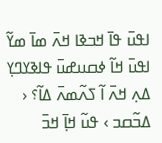ߊߟߎ߫ ߟߊ߫ ߞߏߢߊ ߞߍ߫ ߘߊ߫ ߘߌ߬ ߊߟߎ߫ ߞߊ߬ ߦߛߎߝߎ߫ ߟߊߢߌߣߌ߲ ߡߍ߲ ߞߍ߫ ߊ߬ ߖߍ߬ߘߍ߫ ߡߊ߬؟ ‹ ߡߏ߬ߛߏ › ߟߎ߬ ߞߊ߲߫ ߞߏ߫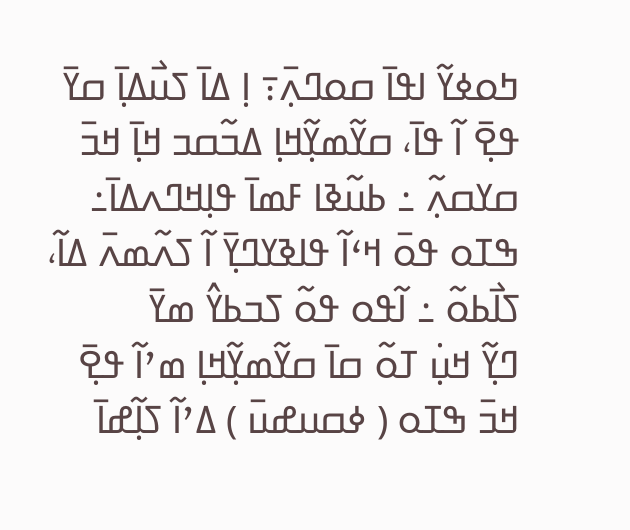ߤߋߦߌ߬ ߊߟߊ߫ ߛߋߣߍ߲߫߹ ߊ߲ ߡߊ߫ ߖߎ߯ߡߊ߲߫ ߛߌ߫ ߟߐ߲߫ ߊ߬ ߟߊ߫، ߛߌ߬ߘߌ߲߬ߞߊ߲ ߡߏ߬ߛߏ ߞߊ߲߫ ߞߏ߫ ߛߌߛߍ߲߬ ߸ ߕߎ߬ߢߊ ߓߘߊ߫ ߟߊ߲ߞߣߍߡߊ߫߸ ߒߠߋ ߟߋ߫ ߞߵߊ߬ ߟߊߢߌߣߌ߲߫ ߊ߬ ߖߍ߬ߘߍ߫ ߡߊ߬، ߖߊ߯ߕߋ߬ ߸ ߊ߬ߟߋ ߟߋ߬ ߖߏߕߌ߮ ߘߌ߫
ߣߌ߲߬ ߞߎ߲߭ ߠߋ߬ ߛߊ߫ ߛߌ߬ߘߌ߲߬ߞߊ߲ ߘߴߊ߬ ߟߐ߲߫ ߞߏ߫ ߒߠߋ ( ߦߛߎߝߎ߫ ) ߡߴߊ߬ ߖߊ߲߬ߝߊ߫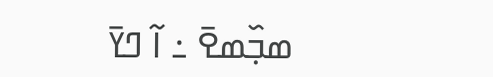ߘߏ߲߰ߘߐ߫ ߸ ߊ߬ ߣߌ߫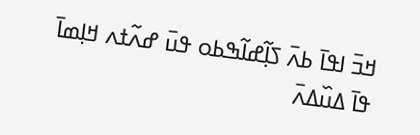ߞߏ߫ ߊߟߊ߫ ߕߍ߫ ߖߊ߲߬ߝߊ߬ߒߕߋ ߟߎ߫ ߝߍ߬ߙߍ ߞߊ߲ߘߊ߫ ߟߊ߫ ߡߎ߰ߡߍ߫